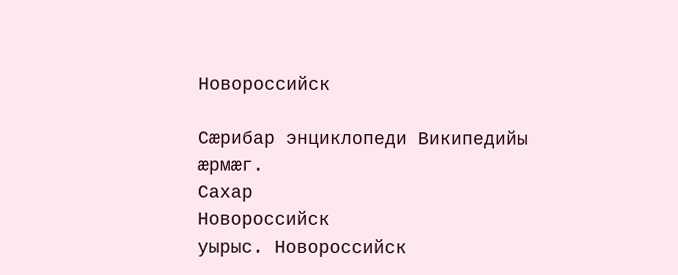Новороссийск

Сæрибар энциклопеди Википедийы æрмæг.
Сахар
Новороссийск
уырыс. Новороссийск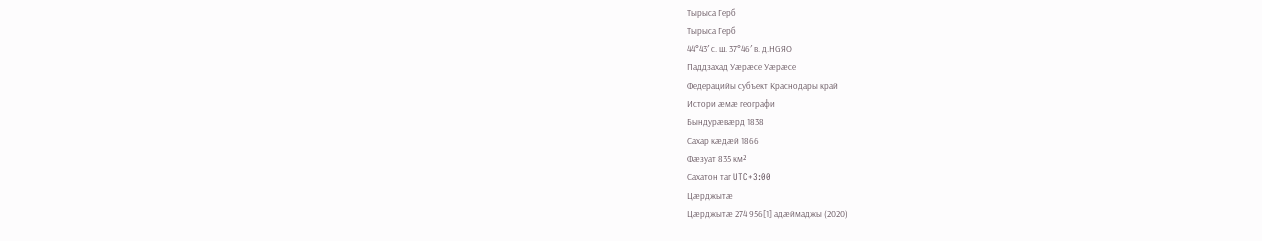Тырыса Герб
Тырыса Герб
44°43′ с. ш. 37°46′ в. д.HGЯO
Паддзахад Уæрæсе Уæрæсе
Федерацийы субъект Краснодары край
Истори æмæ географи
Бындурæвæрд 1838
Сахар кæдæй 1866
Фæзуат 835 км²
Сахатон таг UTC+3:00
Цæрджытæ
Цæрджытæ 274 956[1] адæймаджы (2020)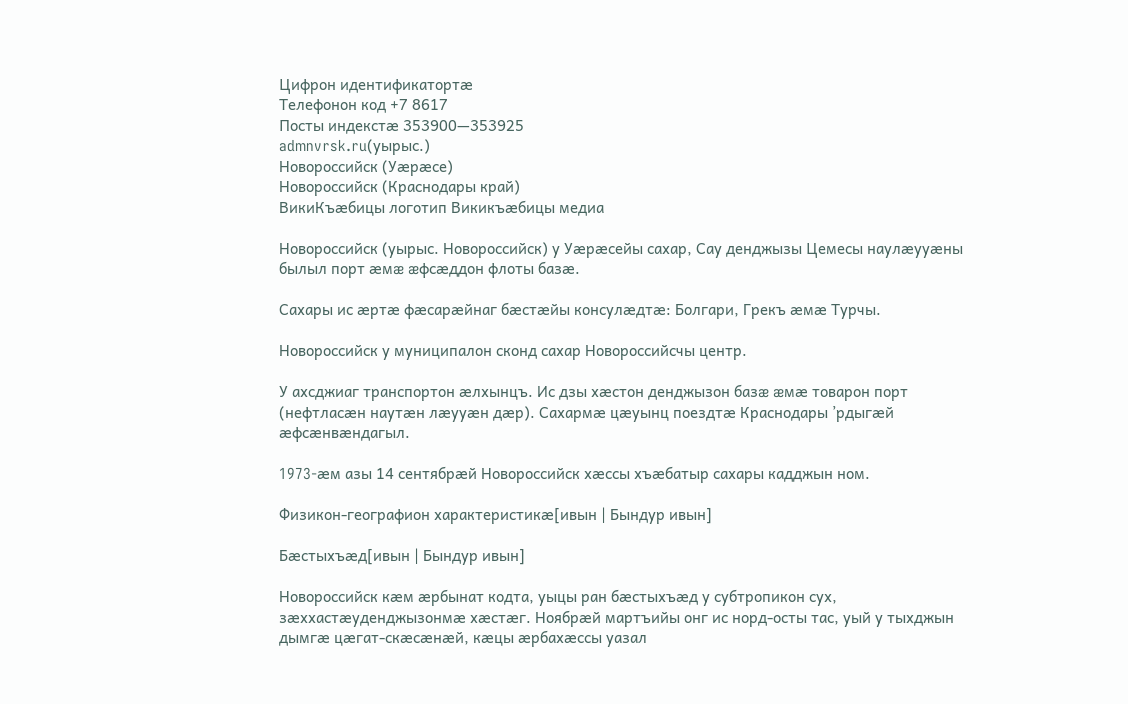Цифрон идентификатортæ
Телефонон код +7 8617
Посты индекстæ 353900—353925
admnvrsk.ru(уырыс.)
Новороссийск (Уæрæсе)
Новороссийск (Краснодары край)
ВикиКъæбицы логотип Викикъæбицы медиа

Новороссийск (уырыс. Новороссийск) у Уæрæсейы сахар, Сау денджызы Цемесы наулæууæны былыл порт æмæ æфсæддон флоты базæ.

Сахары ис æртæ фæсарæйнаг бæстæйы консулæдтæ: Болгари, Грекъ æмæ Турчы.

Новороссийск у муниципалон сконд сахар Новороссийсчы центр.

У ахсджиаг транспортон æлхынцъ. Ис дзы хæстон денджызон базæ æмæ товарон порт (нефтласæн наутæн лæууæн дæр). Сахармæ цæуынц поездтæ Краснодары ’рдыгæй æфсæнвæндагыл.

1973-æм азы 14 сентябрæй Новороссийск хæссы хъæбатыр сахары кадджын ном.

Физикон-географион характеристикæ[ивын | Бындур ивын]

Бæстыхъæд[ивын | Бындур ивын]

Новороссийск кæм æрбынат кодта, уыцы ран бæстыхъæд у субтропикон сух, зæххастæуденджызонмæ хæстæг. Ноябрæй мартъийы онг ис норд-осты тас, уый у тыхджын дымгæ цæгат-скæсæнæй, кæцы æрбахæссы уазал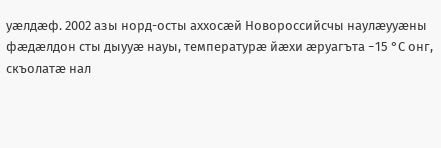уæлдæф. 2002 азы норд-осты аххосæй Новороссийсчы наулæууæны фæдæлдон сты дыууæ науы, температурæ йæхи æруагъта −15 °C онг, скъолатæ нал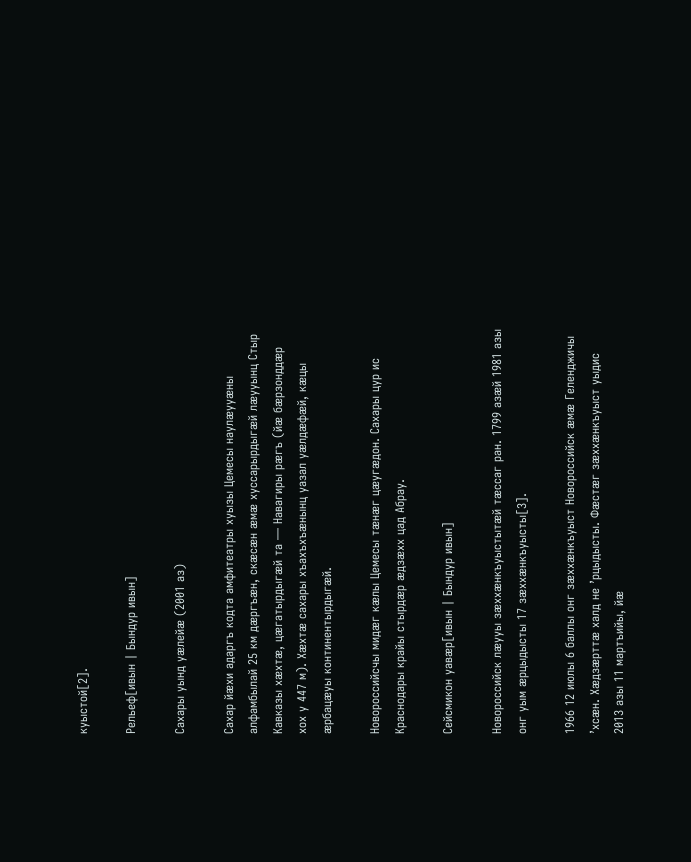куыстой[2].

Рельеф[ивын | Бындур ивын]

Сахары уынд уæлейæ (2001 аз)

Сахар йæхи адаргъ кодта амфитеатры хуызы Цемесы наулæууæны алфамбылай 25 км дæргъæн, скæсæн æмæ хуссарырдыгæй лæууынц Стыр Кавказы хæхтæ, цæгатырдыгæй та — Навагиры рæгъ (йæ бæрзонддæр хох у 447 м). Хæхтæ сахары хъахъхъæнынц уазал уæлдæфæй, кæцы æрбацæуы континентырдыгæй.

Новороссийсчы мидæг кæлы Цемесы тæнæг цæугæдон. Сахары цур ис Краснодары крайы стырдæр æдзæхх цад Абрау.

Сейсмикон уавæр[ивын | Бындур ивын]

Новороссийск лæууы зæххæнкъуыстытæй тæссаг ран. 1799 азæй 1981 азы онг уым æрцыдысты 17 зæххæнкъуысты[3].

1966 12 июлы 6 баллы онг зæххæнкъуыст Новороссийск æмæ Геленджичы ’хсæн. Хæдзæрттæ халд не ’рцыдысты. Фæстæг зæххæнкъуыст уыдис 2013 азы 11 мартъийы, йæ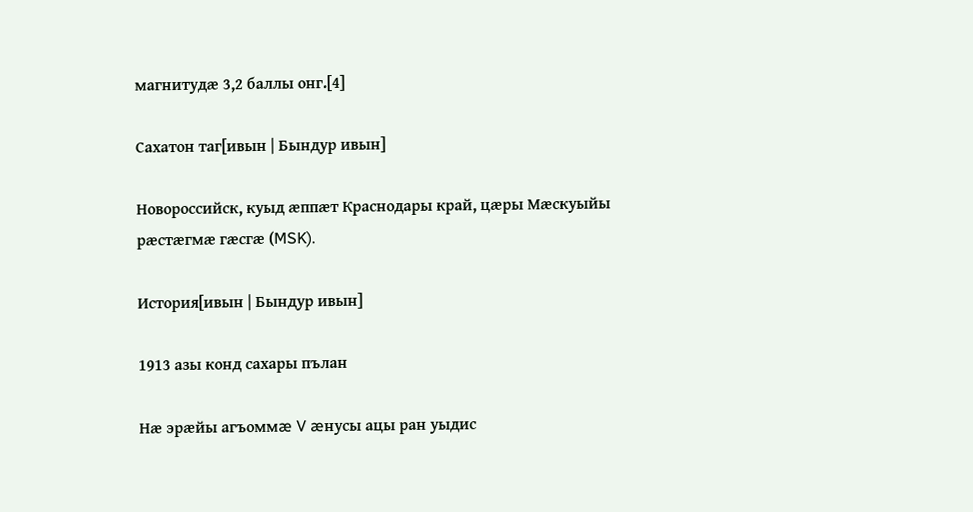магнитудæ 3,2 баллы онг.[4]

Сахатон таг[ивын | Бындур ивын]

Новороссийск, куыд æппæт Краснодары край, цæры Мæскуыйы рæстæгмæ гæсгæ (MSK).

История[ивын | Бындур ивын]

1913 азы конд сахары пълан

Нæ эрæйы агъоммæ V æнусы ацы ран уыдис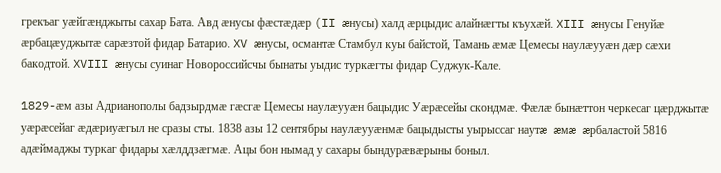грекъаг уæйгæнджыты сахар Бата. Авд æнусы фæстæдæр (II æнусы) халд æрцыдис алайнæгты къухæй. XIII æнусы Генуйæ æрбацæуджытæ сарæзтой фидар Батарио. XV æнусы, османтæ Стамбул куы байстой, Тамань æмæ Цемесы наулæууæн дæр сæхи бакодтой. XVIII æнусы суинаг Новороссийсчы бынаты уыдис туркæгты фидар Суджук-Кале.

1829-æм азы Адрианополы бадзырдмæ гæсгæ Цемесы наулæууæн бацыдис Уæрæсейы скондмæ. Фæлæ бынæттон черкесаг цæрджытæ уæрæсейаг æдæриуæгыл не сразы сты. 1838 азы 12 сентябры наулæууæнмæ бацыдысты уырыссаг наутæ æмæ æрбаластой 5816 адæймаджы туркаг фидары хæлддзæгмæ. Ацы бон нымад у сахары бындурæвæрыны боныл.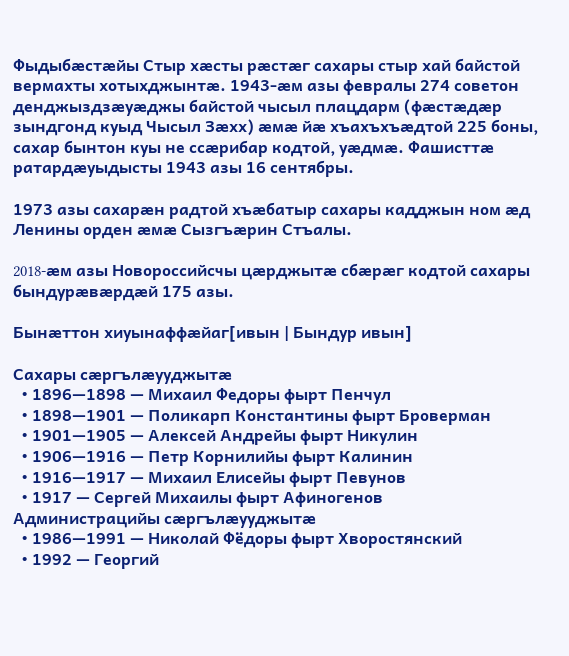Фыдыбæстæйы Стыр хæсты рæстæг сахары стыр хай байстой вермахты хотыхджынтæ. 1943-æм азы февралы 274 советон денджыздзæуæджы байстой чысыл плацдарм (фæстæдæр зындгонд куыд Чысыл Зæхх) æмæ йæ хъахъхъæдтой 225 боны, сахар бынтон куы не ссæрибар кодтой, уæдмæ. Фашисттæ ратардæуыдысты 1943 азы 16 сентябры.

1973 азы сахарæн радтой хъæбатыр сахары кадджын ном æд Ленины орден æмæ Сызгъæрин Стъалы.

2018-æм азы Новороссийсчы цæрджытæ сбæрæг кодтой сахары бындурæвæрдæй 175 азы.

Бынæттон хиуынаффæйаг[ивын | Бындур ивын]

Сахары сæргълæууджытæ
  • 1896—1898 — Михаил Федоры фырт Пенчул
  • 1898—1901 — Поликарп Константины фырт Броверман
  • 1901—1905 — Алексей Андрейы фырт Никулин
  • 1906—1916 — Петр Корнилийы фырт Калинин
  • 1916—1917 — Михаил Елисейы фырт Певунов
  • 1917 — Сергей Михаилы фырт Афиногенов
Администрацийы сæргълæууджытæ
  • 1986—1991 — Николай Фёдоры фырт Хворостянский
  • 1992 — Георгий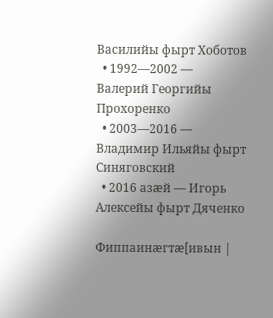Василийы фырт Хоботов
  • 1992—2002 — Валерий Георгийы Прохоренко
  • 2003—2016 — Владимир Ильяйы фырт Синяговский
  • 2016 азæй — Игорь Алексейы фырт Дяченко

Фиппаинæгтæ[ивын |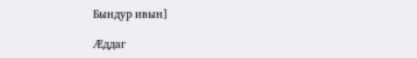Бындур ивын]

Æддаг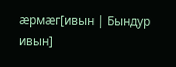æрмæг[ивын | Бындур ивын]